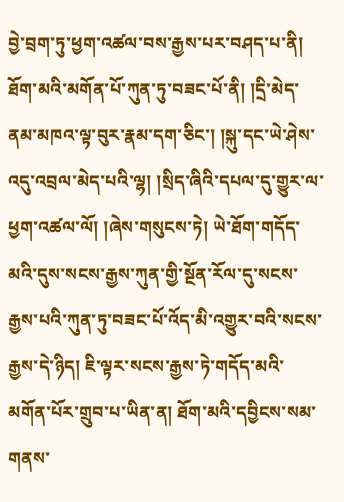བྱེ་བྲག་ཏུ་ཕྱག་འཚལ་བས་རྒྱས་པར་བཤད་པ་ནི། ཐོག་མའི་མགོན་པོ་ཀུན་ཏུ་བཟང་པོ་ནི། །དྲི་མེད་ནམ་མཁའ་ལྟ་བུར་རྣམ་དག་ཅིང་། །སྐུ་དང་ཡེ་ཤེས་འདུ་འབྲལ་མེད་པའི་ལྷ། །སྲིད་ཞིའི་དཔལ་དུ་གྱུར་ལ་ཕྱག་འཚལ་ལོ། །ཞེས་གསུངས་ཏེ། ཡེ་ཐོག་གདོད་མའི་དུས་སངས་རྒྱས་ཀུན་གྱི་སྔོན་རོལ་དུ་སངས་རྒྱས་པའི་ཀུན་ཏུ་བཟང་པོ་འོད་མི་འགྱུར་བའི་སངས་རྒྱས་དེ་ཉིད། ཇི་ལྟར་སངས་རྒྱས་ཏེ་གདོད་མའི་མགོན་པོར་གྲུབ་པ་ཡིན་ན། ཐོག་མའི་དབྱིངས་སམ་གནས་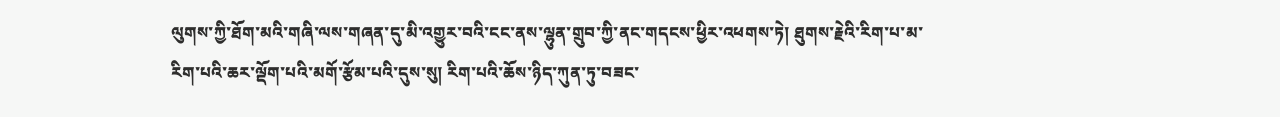ལུགས་ཀྱི་ཐོག་མའི་གཞི་ལས་གཞན་དུ་མི་འགྱུར་བའི་ངང་ནས་ལྷུན་གྲུབ་ཀྱི་ནང་གདངས་ཕྱིར་འཕགས་ཏེ། ཐུགས་རྗེའི་རིག་པ་མ་རིག་པའི་ཆར་ལྡོག་པའི་མགོ་རྩོམ་པའི་དུས་སུ། རིག་པའི་ཆོས་ཉིད་ཀུན་ཏུ་བཟང་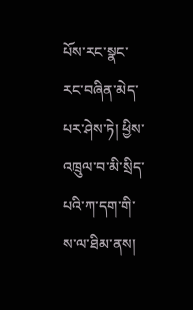པོས་རང་སྣང་རང་བཞིན་མེད་པར་ཤེས་ཏེ། ཕྱིས་འཁྲུལ་བ་མི་སྲིད་པའི་ཀ་དག་གི་ས་ལ་ཐིམ་ནས།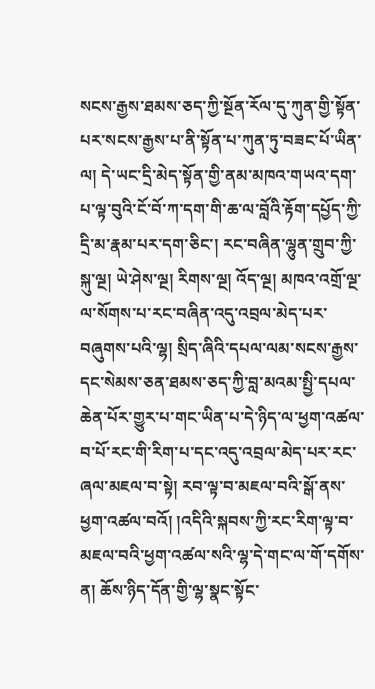སངས་རྒྱས་ཐམས་ཅད་ཀྱི་སྔོན་རོལ་དུ་ཀུན་གྱི་སྟོན་པར་སངས་རྒྱས་པ་ནི་སྟོན་པ་ཀུན་ཏུ་བཟང་པོ་ཡིན་ལ། དེ་ཡང་དྲི་མེད་སྟོན་གྱི་ནམ་མཁའ་གཡའ་དག་པ་ལྟ་བུའི་ངོ་བོ་ཀ་དག་གི་ཆ་ལ་བློའི་རྟོག་དཔྱོད་ཀྱི་དྲི་མ་རྣམ་པར་དག་ཅིང་། རང་བཞིན་ལྷུན་གྲུབ་ཀྱི་སྐུ་ལྔ། ཡེ་ཤེས་ལྔ། རིགས་ལྔ། འོད་ལྔ། མཁའ་འགྲོ་ལྔ་ལ་སོགས་པ་རང་བཞིན་འདུ་འབྲལ་མེད་པར་བཞུགས་པའི་ལྷ། སྲིད་ཞིའི་དཔལ་ལམ་སངས་རྒྱས་དང་སེམས་ཅན་ཐམས་ཅད་ཀྱི་བླ་མའམ་སྤྱི་དཔལ་ཆེན་པོར་གྱུར་པ་གང་ཡིན་པ་དེ་ཉིད་ལ་ཕྱག་འཚལ་བ་པོ་རང་གི་རིག་པ་དང་འདུ་འབྲལ་མེད་པར་རང་ཞལ་མཇལ་བ་སྟེ། རབ་ལྟ་བ་མཇལ་བའི་སྒོ་ནས་ཕྱག་འཚལ་བའོ། །འདིའི་སྐབས་ཀྱི་རང་རིག་ལྟ་བ་མཇལ་བའི་ཕྱག་འཚལ་སའི་ལྷ་དེ་གང་ལ་གོ་དགོས་ན། ཆོས་ཉིད་དོན་གྱི་ལྷ་སྣང་སྟོང་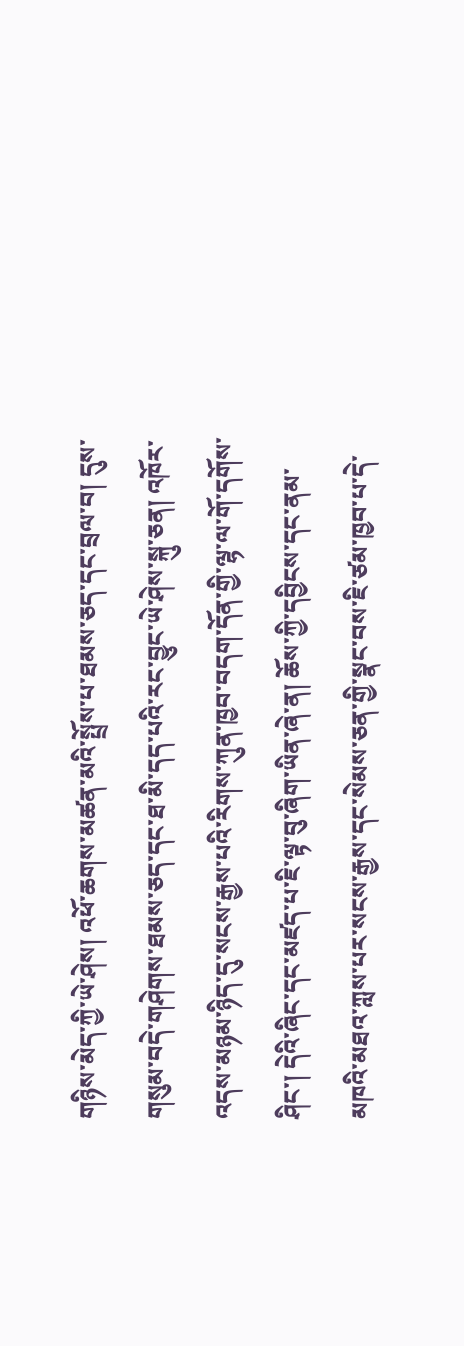གཉིས་མེད་ཀྱི་ཡེ་ཤེས། འཕོ་ཆགས་མཚན་མའི་སྤྲོས་པ་ཐམས་ཅད་དང་བྲལ་བ། དུས་གསུམ་བདེ་གཤེགས་ཐམས་ཅད་དང་ཐ་མི་དད་པའི་རང་བྱུང་ཡེ་ཤེས་སྐུ་ཅན། འཁོར་འདས་མཉམ་ཉིད་དུ་སངས་རྒྱས་པའི་རིགས་ཀུན་ཁྱབ་བདག་དོན་གྱི་ལྷ་ལ་གོ་དགོས་ཤིང་། དེའི་ཞིང་དང་མཛད་པ་ཇི་ལྟ་བུ་ཞིག་ཡིན་ཞེ་ན། ཆོས་ཀྱི་དབྱིངས་དང་ནམ་མཁའི་མཐའ་ཀླས་པར་སངས་རྒྱས་དང་སེམས་ཅན་གྱི་སྣང་བས་ཇི་ཙམ་ཁྱབ་པ་དེ་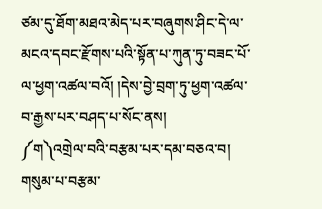ཙམ་དུ་ཐོག་མཐའ་མེད་པར་བཞུགས་ཤིང་དེ་ལ་མངའ་དབང་རྫོགས་པའི་སྟོན་པ་ཀུན་ཏུ་བཟང་པོ་ལ་ཕྱག་འཚལ་བའོ། །དེས་བྱེ་བྲག་ཏུ་ཕྱག་འཚལ་བ་རྒྱས་པར་བཤད་པ་སོང་ནས།
༼ག༽འགྲེལ་བའི་བརྩམ་པར་དམ་བཅའ་བ།
གསུམ་པ་བརྩམ་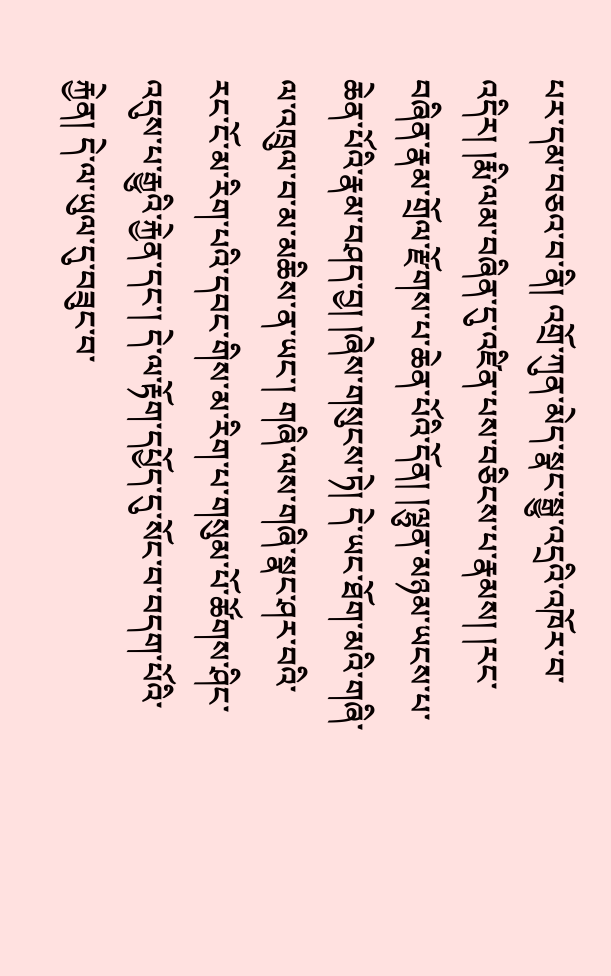པར་དམ་བཅའ་བ་ནི། འགྲོ་ཀུན་མེད་སྣང་སྒྱུ་འདྲའི་འཁོར་བ་འདིར། །རྨི་ལམ་བཞིན་དུ་འཛིན་པས་བཅིངས་པ་རྣམས། །རང་བཞིན་རྣམ་གྲོལ་རྫོགས་པ་ཆེན་པོའི་དོན། །ལྷུན་མཉམ་ཡངས་པ་ཆེན་པོའི་རྣམ་བཤད་བྱ། །ཞེས་གསུངས་ཏེ། དེ་ཡང་ཐོག་མའི་གཞི་ལ་འཁྲུལ་བ་མ་མཆིས་ན་ཡང་། གཞི་ལས་གཞི་སྣང་ཤར་བའི་རང་ངོ་མ་རིག་པའི་དབང་གིས་མ་རིག་པ་གསུམ་པོ་ཚོགས་ཤིང་འདུས་པ་རྒྱུའི་རྐྱེན་དང་། དེ་ལ་རྟོག་དཔྱོད་དུ་སོང་བ་བདག་པོའི་རྐྱེན། དེ་ལ་ཡུལ་དུ་བཟུང་བ་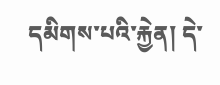དམིགས་པའི་རྐྱེན། དེ་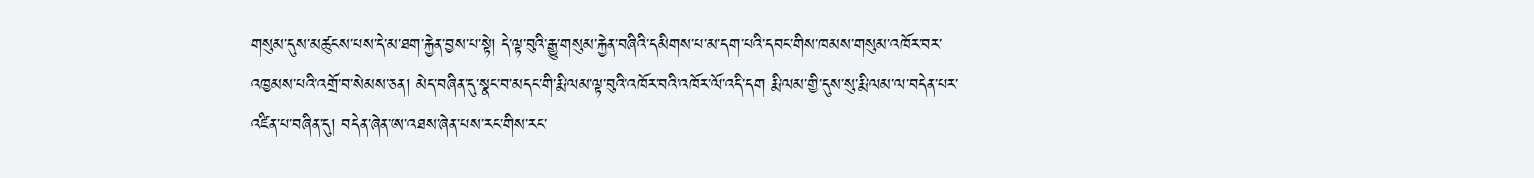གསུམ་དུས་མཚུངས་པས་དེ་མ་ཐག་རྐྱེན་བྱས་པ་སྟེ། དེ་ལྟ་བུའི་རྒྱུ་གསུམ་རྐྱེན་བཞིའི་དམིགས་པ་མ་དག་པའི་དབང་གིས་ཁམས་གསུམ་འཁོར་བར་འཁྱམས་པའི་འགྲོ་བ་སེམས་ཅན། མེད་བཞིན་དུ་སྣང་བ་མདང་གི་རྨི་ལམ་ལྟ་བུའི་འཁོར་བའི་འཁོར་ལོ་འདི་དག རྨི་ལམ་གྱི་དུས་སུ་རྨི་ལམ་ལ་བདེན་པར་འཛིན་པ་བཞིན་དུ། བདེན་ཞེན་ཨ་འཐས་ཞེན་པས་རང་གིས་རང་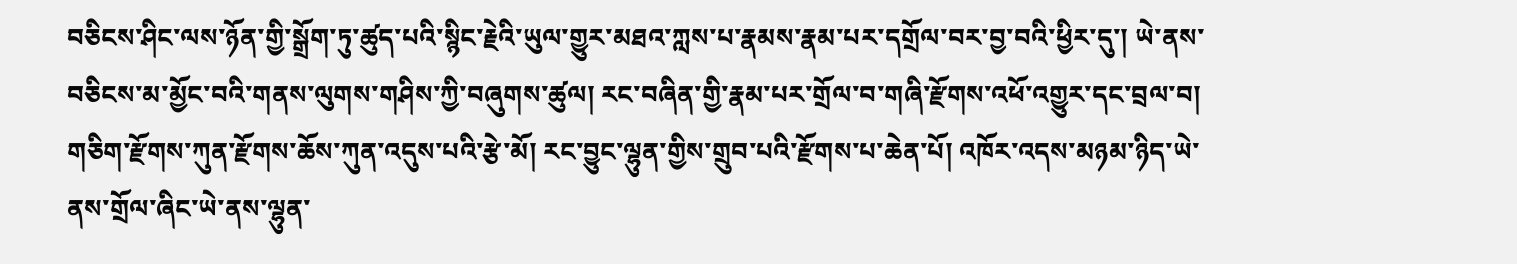བཅིངས་ཤིང་ལས་ཉོན་གྱི་སྒྲོག་ཏུ་ཚུད་པའི་སྙིང་རྗེའི་ཡུལ་གྱུར་མཐའ་ཀླས་པ་རྣམས་རྣམ་པར་དགྲོལ་བར་བྱ་བའི་ཕྱིར་དུ་། ཡེ་ནས་བཅིངས་མ་མྱོང་བའི་གནས་ལུགས་གཤིས་ཀྱི་བཞུགས་ཚུལ། རང་བཞིན་གྱི་རྣམ་པར་གྲོལ་བ་གཞི་རྫོགས་འཕོ་འགྱུར་དང་བྲལ་བ། གཅིག་རྫོགས་ཀུན་རྫོགས་ཆོས་ཀུན་འདུས་པའི་རྩེ་མོ། རང་བྱུང་ལྷུན་གྱིས་གྲུབ་པའི་རྫོགས་པ་ཆེན་པོ། འཁོར་འདས་མཉམ་ཉིད་ཡེ་ནས་གྲོལ་ཞིང་ཡེ་ནས་ལྷུན་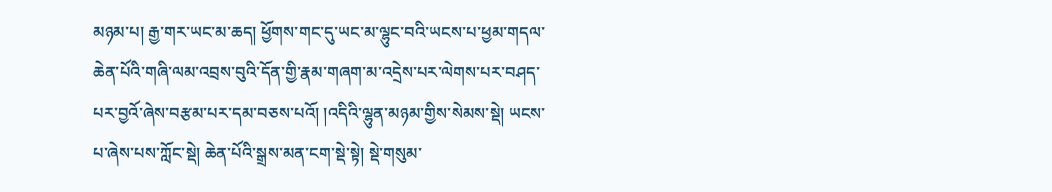མཉམ་པ། རྒྱ་གར་ཡང་མ་ཆད། ཕྱོགས་གང་དུ་ཡང་མ་ལྷུང་བའི་ཡངས་པ་ཕྱམ་གདལ་ཆེན་པོའི་གཞི་ལམ་འབྲས་བུའི་དོན་གྱི་རྣམ་གཞག་མ་འདྲེས་པར་ལེགས་པར་བཤད་པར་བྱའོ་ཞེས་བརྩམ་པར་དམ་བཅས་པའོ། །འདིའི་ལྷུན་མཉམ་གྱིས་སེམས་སྡེ། ཡངས་པ་ཞེས་པས་ཀློང་སྡེ། ཆེན་པོའི་སྒྲས་མན་ངག་སྡེ་སྟེ། སྡེ་གསུམ་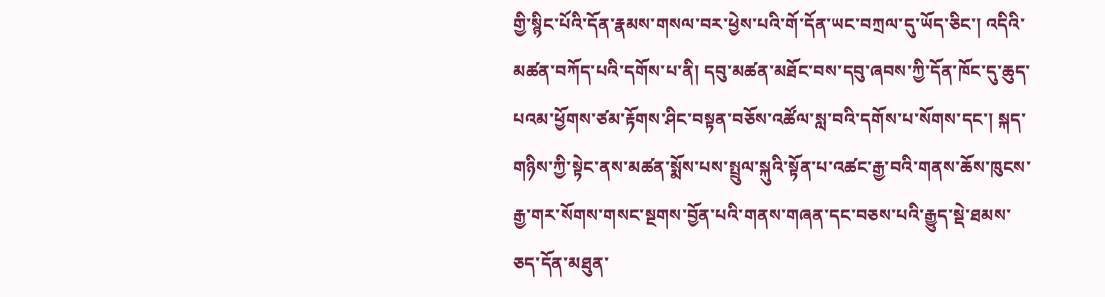གྱི་སྙིང་པོའི་དོན་རྣམས་གསལ་བར་ཕྱེས་པའི་གོ་དོན་ཡང་བཀྲལ་དུ་ཡོད་ཅིང་། འདིའི་མཚན་བཀོད་པའི་དགོས་པ་ནི། དབུ་མཚན་མཐོང་བས་དབུ་ཞབས་ཀྱི་དོན་ཁོང་དུ་ཆུད་པའམ་ཕྱོགས་ཙམ་རྟོགས་ཤིང་བསྟན་བཅོས་འཚོལ་སླ་བའི་དགོས་པ་སོགས་དང་། སྐད་གཉིས་ཀྱི་སྟེང་ནས་མཚན་སྨོས་པས་སྤྲུལ་སྐུའི་སྟོན་པ་འཚང་རྒྱ་བའི་གནས་ཆོས་ཁུངས་རྒྱ་གར་སོགས་གསང་སྔགས་བྱོན་པའི་གནས་གཞན་དང་བཅས་པའི་རྒྱུད་སྡེ་ཐམས་ཅད་དོན་མཐུན་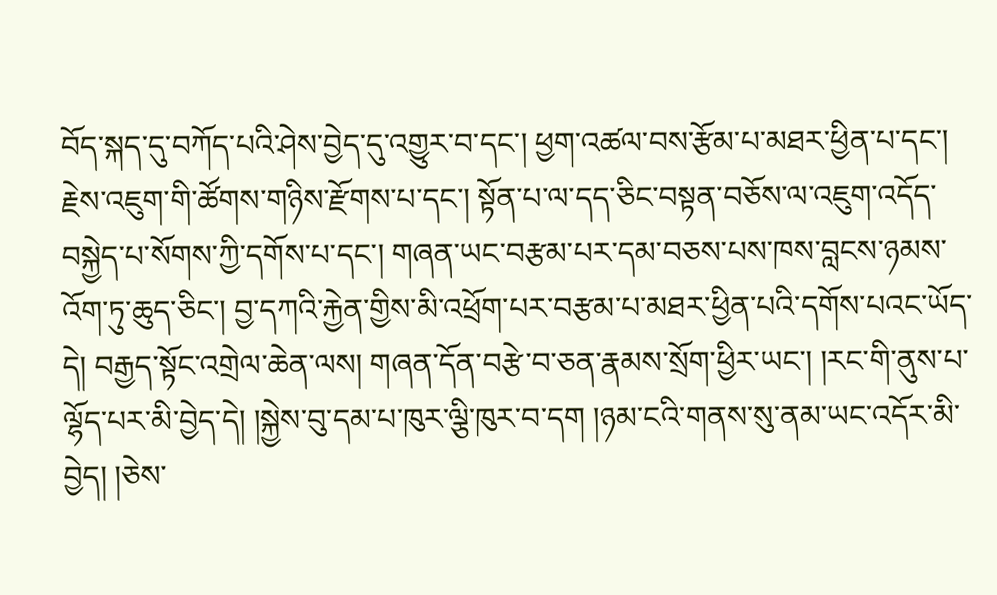བོད་སྐད་དུ་བཀོད་པའི་ཤེས་བྱེད་དུ་འགྱུར་བ་དང་། ཕྱག་འཚལ་བས་རྩོམ་པ་མཐར་ཕྱིན་པ་དང་། རྗེས་འཇུག་གི་ཚོགས་གཉིས་རྫོགས་པ་དང་། སྟོན་པ་ལ་དད་ཅིང་བསྟན་བཅོས་ལ་འཇུག་འདོད་བསྐྱེད་པ་སོགས་ཀྱི་དགོས་པ་དང་། གཞན་ཡང་བརྩམ་པར་དམ་བཅས་པས་ཁས་བླངས་ཉམས་འོག་ཏུ་ཆུད་ཅིང་། བྱ་དཀའི་རྐྱེན་གྱིས་མི་འཕྲོག་པར་བརྩམ་པ་མཐར་ཕྱིན་པའི་དགོས་པའང་ཡོད་དེ། བརྒྱད་སྟོང་འགྲེལ་ཆེན་ལས། གཞན་དོན་བརྩེ་བ་ཅན་རྣམས་སྲོག་ཕྱིར་ཡང་། །རང་གི་ནུས་པ་ལྷོད་པར་མི་བྱེད་དེ། །སྐྱེས་བུ་དམ་པ་ཁུར་ལྕི་ཁུར་བ་དག །ཉམ་ངའི་གནས་སུ་ནམ་ཡང་འདོར་མི་བྱེད། །ཅེས་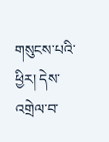གསུངས་པའི་ཕྱིར། དེས་འགྲེལ་བ་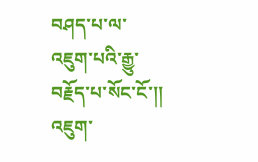བཤད་པ་ལ་འཇུག་པའི་རྒྱུ་བརྗོད་པ་སོང་ངོ་།།
འཇུག་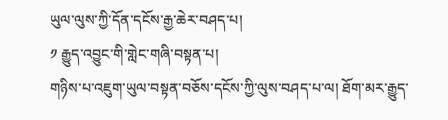ཡུལ་ལུས་ཀྱི་དོན་དངོས་རྒྱ་ཆེར་བཤད་པ།
༡ རྒྱུད་འབྱུང་གི་གླེང་གཞི་བསྟན་པ།
གཉིས་པ་འཇུག་ཡུལ་བསྟན་བཅོས་དངོས་ཀྱི་ལུས་བཤད་པ་ལ། ཐོག་མར་རྒྱུད་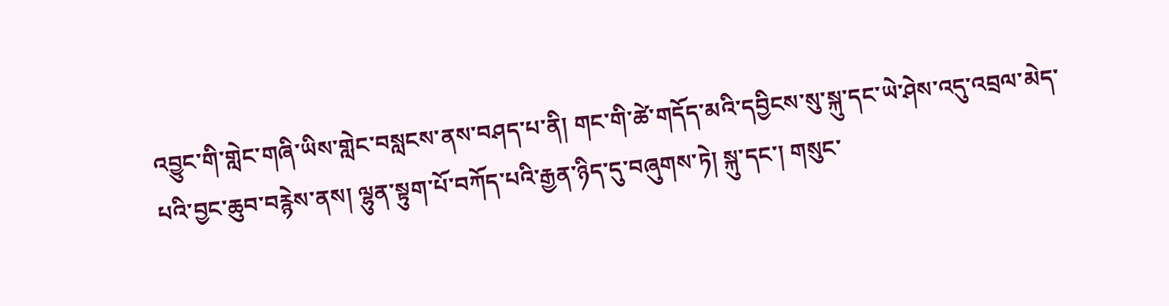འབྱུང་གི་གླེང་གཞི་ཡིས་གླེང་བསླངས་ནས་བཤད་པ་ནི། གང་གི་ཚེ་གདོད་མའི་དབྱིངས་སུ་སྐུ་དང་ཡེ་ཤེས་འདུ་འབྲལ་མེད་པའི་བྱང་ཆུབ་བརྙེས་ནས། ལྷུན་སྟུག་པོ་བཀོད་པའི་རྒྱན་ཉིད་དུ་བཞུགས་ཏེ། སྐུ་དང་། གསུང་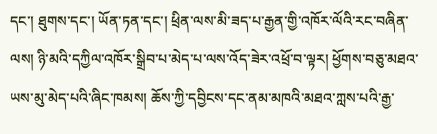དང་། ཐུགས་དང་། ཡོན་ཏན་དང་། ཕྲིན་ལས་མི་ཟད་པ་རྒྱན་གྱི་འཁོར་ལོའི་རང་བཞིན་ལས། ཉི་མའི་དཀྱིལ་འཁོར་སྒྲིབ་པ་མེད་པ་ལས་འོད་ཟེར་འཕྲོ་བ་ལྟར། ཕྱོགས་བཅུ་མཐའ་ཡས་མུ་མེད་པའི་ཞིང་ཁམས། ཆོས་ཀྱི་དབྱིངས་དང་ནམ་མཁའི་མཐའ་ཀླས་པའི་རྒྱ་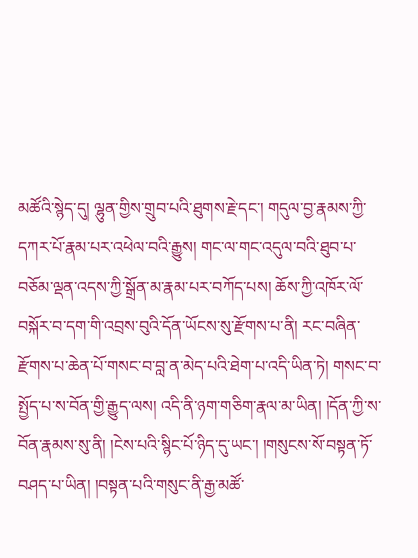མཚོའི་སྙེད་དུ། ལྷུན་གྱིས་གྲུབ་པའི་ཐུགས་རྗེ་དང་། གདུལ་བྱ་རྣམས་ཀྱི་དཀར་པོ་རྣམ་པར་འཕེལ་བའི་རྒྱུས། གང་ལ་གང་འདུལ་བའི་ཐུབ་པ་བཅོམ་ལྡན་འདས་ཀྱི་སྒྲོན་མ་རྣམ་པར་བཀོད་པས། ཆོས་ཀྱི་འཁོར་ལོ་བསྐོར་བ་དག་གི་འབྲས་བུའི་དོན་ཡོངས་སུ་རྫོགས་པ་ནི། རང་བཞིན་རྫོགས་པ་ཆེན་པོ་གསང་བ་བླ་ན་མེད་པའི་ཐེག་པ་འདི་ཡིན་ཏེ། གསང་བ་སྤྱོད་པ་ས་བོན་གྱི་རྒྱུད་ལས། འདི་ནི་ཉག་གཅིག་རྣལ་མ་ཡིན། །དོན་ཀྱི་ས་བོན་རྣམས་སུ་ནི། །ངེས་པའི་སྙིང་པོ་ཉིད་དུ་ཡང་། །གསུངས་སོ་བསྟན་ཏོ་བཤད་པ་ཡིན། །བསྟན་པའི་གསུང་ནི་རྒྱ་མཚོ་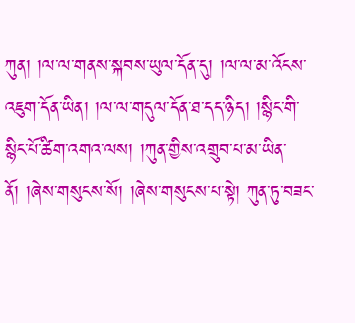ཀུན། །ལ་ལ་གནས་སྐབས་ཡུལ་དོན་དུ། །ལ་ལ་མ་འོངས་འཇུག་དོན་ཡིན། །ལ་ལ་གདུལ་དོན་ཐ་དད་ཉིད། །སྙིང་གི་སྙིང་པོ་ཚིག་འགའ་ལས། །ཀུན་གྱིས་འགྲུབ་པ་མ་ཡིན་ནོ། །ཞེས་གསུངས་སོ། །ཞེས་གསུངས་པ་སྟེ། ཀུན་ཏུ་བཟང་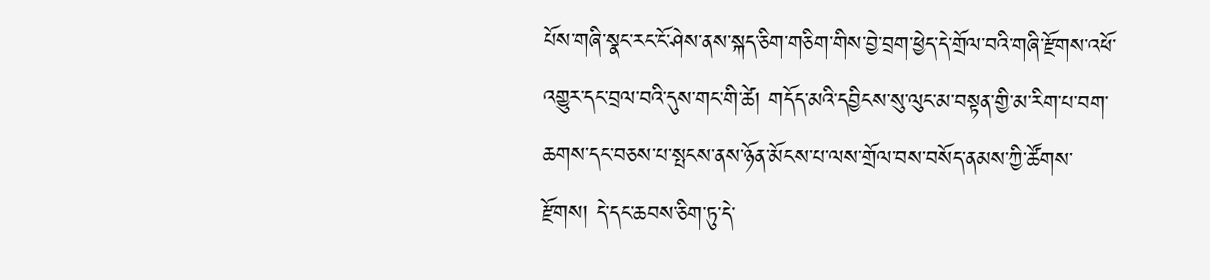པོས་གཞི་སྣང་རང་ངོ་ཤེས་ནས་སྐད་ཅིག་གཅིག་གིས་བྱེ་བྲག་ཕྱེད་དེ་གྲོལ་བའི་གཞི་རྫོགས་འཕོ་འགྱུར་དང་བྲལ་བའི་དུས་གང་གི་ཚེ། གདོད་མའི་དབྱིངས་སུ་ལུང་མ་བསྟན་གྱི་མ་རིག་པ་བག་ཆགས་དང་བཅས་པ་སྤངས་ནས་ཉོན་མོངས་པ་ལས་གྲོལ་བས་བསོད་ནམས་ཀྱི་ཚོགས་རྫོགས། དེ་དང་ཆབས་ཅིག་ཏུ་དེ་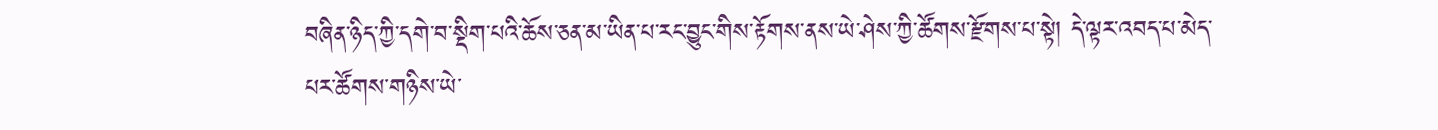བཞིན་ཉིད་ཀྱི་དགེ་བ་སྡིག་པའི་ཆོས་ཅན་མ་ཡིན་པ་རང་བྱུང་གིས་རྟོགས་ནས་ཡེ་ཤེས་ཀྱི་ཚོགས་རྫོགས་པ་སྟེ། དེ་ལྟར་འབད་པ་མེད་པར་ཚོགས་གཉིས་ཡེ་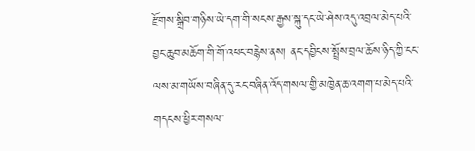རྫོགས་སྒྲིབ་གཉིས་ཡེ་དག་གི་སངས་རྒྱས་སྐུ་དང་ཡེ་ཤེས་འདུ་འབྲལ་མེད་པའི་བྱང་ཆུབ་མཆོག་གི་གོ་འཕང་བརྙེས་ནས། ནང་དབྱིངས་སྤྲོས་བྲལ་ཆོས་ཉིད་ཀྱི་ངང་ལས་མ་གཡོས་བཞིན་དུ་རང་བཞིན་འོད་གསལ་གྱི་མཁྱེན་ཆ་འགག་པ་མེད་པའི་གདངས་ཕྱིར་གསལ་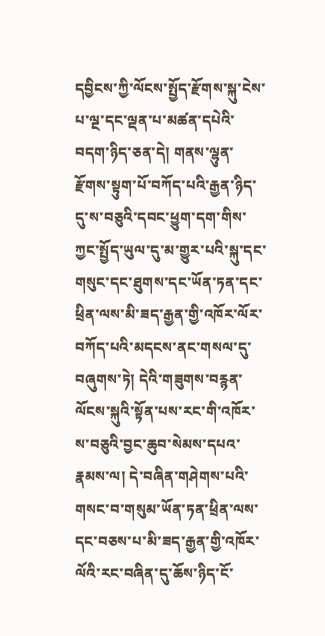དབྱིངས་ཀྱི་ལོངས་སྤྱོད་རྫོགས་སྐུ་ངེས་པ་ལྔ་དང་ལྡན་པ་མཚན་དཔེའི་བདག་ཉིད་ཅན་དེ། གནས་ལྷུན་རྫོགས་སྟུག་པོ་བཀོད་པའི་རྒྱན་ཉིད་དུ་ས་བཅུའི་དབང་ཕྱུག་དག་གིས་ཀྱང་སྤྱོད་ཡུལ་དུ་མ་གྱུར་པའི་སྐུ་དང་གསུང་དང་ཐུགས་དང་ཡོན་ཏན་དང་ཕྲིན་ལས་མི་ཟད་རྒྱན་གྱི་འཁོར་ལོར་བཀོད་པའི་མདངས་ནང་གསལ་དུ་བཞུགས་ཏེ། དེའི་གཟུགས་བརྙན་ལོངས་སྐུའི་སྟོན་པས་རང་གི་འཁོར་ས་བཅུའི་བྱང་ཆུབ་སེམས་དཔའ་རྣམས་ལ། དེ་བཞིན་གཤེགས་པའི་གསང་བ་གསུམ་ཡོན་ཏན་ཕྲིན་ལས་དང་བཅས་པ་མི་ཟད་རྒྱན་གྱི་འཁོར་ལོའི་རང་བཞིན་དུ་ཆོས་ཉིད་ངོ་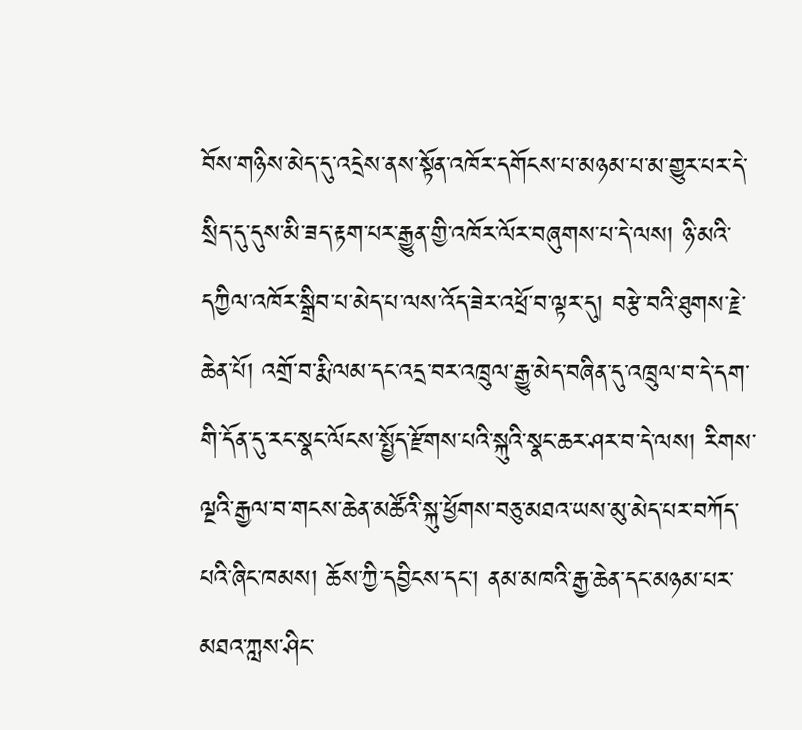བོས་གཉིས་མེད་དུ་འདྲེས་ནས་སྟོན་འཁོར་དགོངས་པ་མཉམ་པ་མ་གྱུར་པར་དེ་སྲིད་དུ་དུས་མི་ཟད་རྟག་པར་རྒྱུན་གྱི་འཁོར་ལོར་བཞུགས་པ་དེ་ལས། ཉི་མའི་དཀྱིལ་འཁོར་སྒྲིབ་པ་མེད་པ་ལས་འོད་ཟེར་འཕྲོ་བ་ལྟར་དུ། བརྩེ་བའི་ཐུགས་རྗེ་ཆེན་པོ། འགྲོ་བ་རྨི་ལམ་དང་འདྲ་བར་འཁྲུལ་རྒྱུ་མེད་བཞིན་དུ་འཁྲུལ་བ་དེ་དག་གི་དོན་དུ་རང་སྣང་ལོངས་སྤྱོད་རྫོགས་པའི་སྐུའི་སྣང་ཆར་ཤར་བ་དེ་ལས། རིགས་ལྔའི་རྒྱལ་བ་གངས་ཆེན་མཚོའི་སྐུ་ཕྱོགས་བཅུ་མཐའ་ཡས་མུ་མེད་པར་བཀོད་པའི་ཞིང་ཁམས། ཆོས་ཀྱི་དབྱིངས་དང་། ནམ་མཁའི་རྒྱ་ཆེན་དང་མཉམ་པར་མཐའ་ཀླས་ཤིང་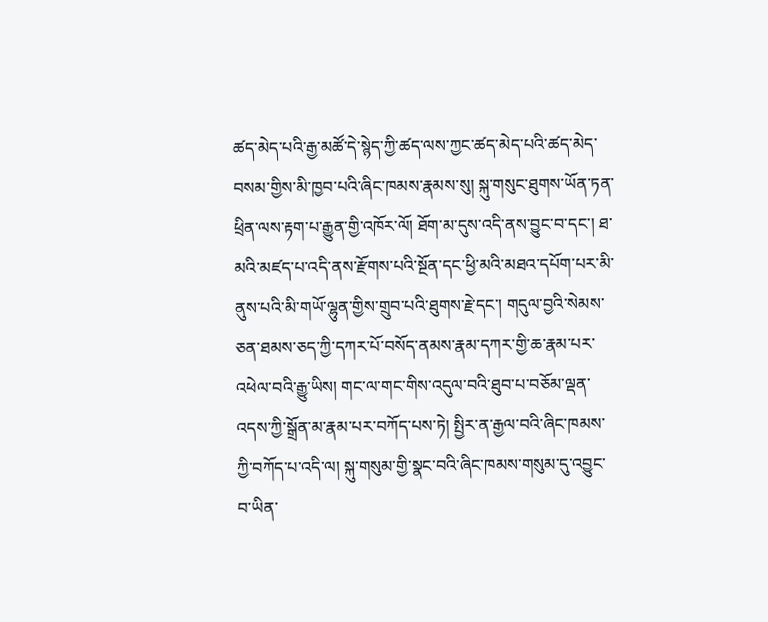ཚད་མེད་པའི་རྒྱ་མཚོ་དེ་སྙེད་ཀྱི་ཚད་ལས་ཀྱང་ཚད་མེད་པའི་ཚད་མེད་བསམ་གྱིས་མི་ཁྱབ་པའི་ཞིང་ཁམས་རྣམས་སུ། སྐུ་གསུང་ཐུགས་ཡོན་ཏན་ཕྲིན་ལས་རྟག་པ་རྒྱུན་གྱི་འཁོར་ལོ། ཐོག་མ་དུས་འདི་ནས་བྱུང་བ་དང་། ཐ་མའི་མཛད་པ་འདི་ནས་རྫོགས་པའི་སྔོན་དང་ཕྱི་མའི་མཐའ་དཔོག་པར་མི་ནུས་པའི་མི་གཡོ་ལྷུན་གྱིས་གྲུབ་པའི་ཐུགས་རྗེ་དང་། གདུལ་བྱའི་སེམས་ཅན་ཐམས་ཅད་ཀྱི་དཀར་པོ་བསོད་ནམས་རྣམ་དཀར་གྱི་ཆ་རྣམ་པར་འཕེལ་བའི་རྒྱུ་ཡིས། གང་ལ་གང་གིས་འདུལ་བའི་ཐུབ་པ་བཅོམ་ལྡན་འདས་ཀྱི་སྒྲོན་མ་རྣམ་པར་བཀོད་པས་ཏེ། སྤྱིར་ན་རྒྱལ་བའི་ཞིང་ཁམས་ཀྱི་བཀོད་པ་འདི་ལ། སྐུ་གསུམ་གྱི་སྣང་བའི་ཞིང་ཁམས་གསུམ་དུ་འབྱུང་བ་ཡིན་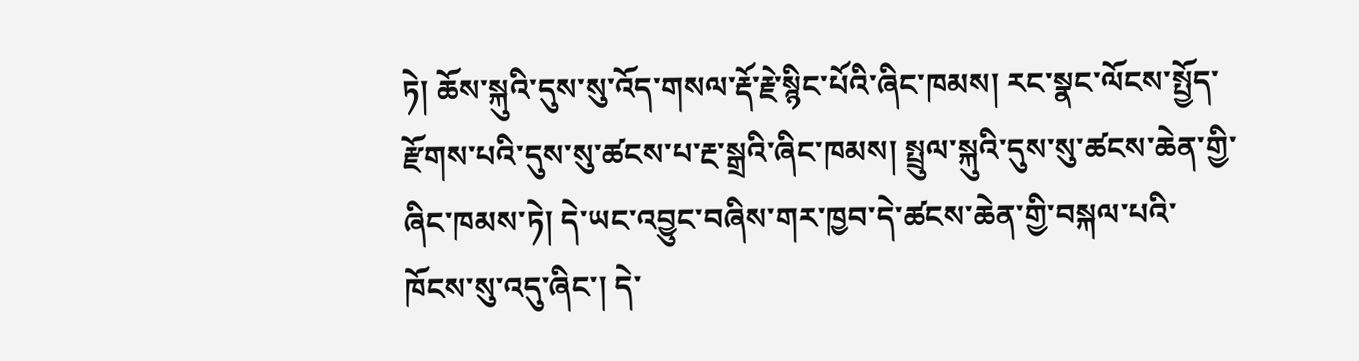ཏེ། ཆོས་སྐུའི་དུས་སུ་འོད་གསལ་རྡོ་རྗེ་སྙིང་པོའི་ཞིང་ཁམས། རང་སྣང་ལོངས་སྤྱོད་རྫོགས་པའི་དུས་སུ་ཚངས་པ་རྔ་སྒྲའི་ཞིང་ཁམས། སྤྲུལ་སྐུའི་དུས་སུ་ཚངས་ཆེན་གྱི་ཞིང་ཁམས་ཏེ། དེ་ཡང་འབྱུང་བཞིས་གར་ཁྱབ་དེ་ཚངས་ཆེན་གྱི་བསྐལ་པའི་ཁོངས་སུ་འདུ་ཞིང་། དེ་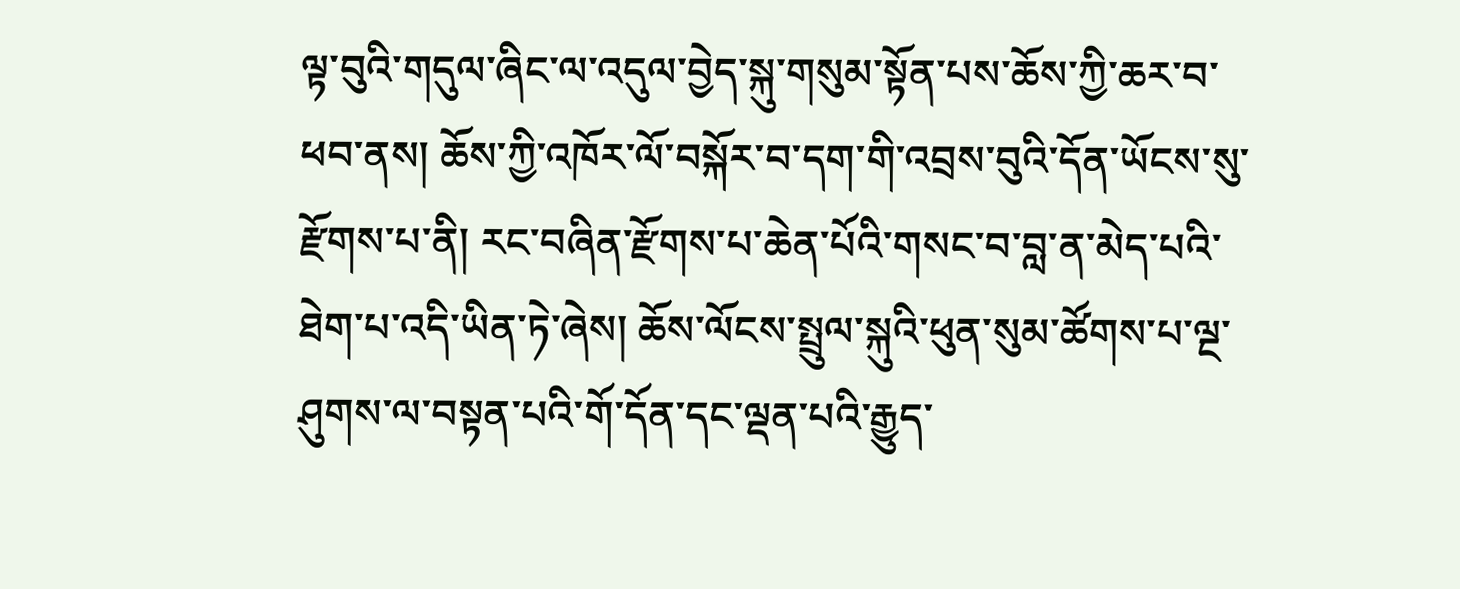ལྟ་བུའི་གདུལ་ཞིང་ལ་འདུལ་བྱེད་སྐུ་གསུམ་སྟོན་པས་ཆོས་ཀྱི་ཆར་བ་ཕབ་ནས། ཆོས་ཀྱི་འཁོར་ལོ་བསྐོར་བ་དག་གི་འབྲས་བུའི་དོན་ཡོངས་སུ་རྫོགས་པ་ནི། རང་བཞིན་རྫོགས་པ་ཆེན་པོའི་གསང་བ་བླ་ན་མེད་པའི་ཐེག་པ་འདི་ཡིན་ཏེ་ཞེས། ཆོས་ལོངས་སྤྲུལ་སྐུའི་ཕུན་སུམ་ཚོགས་པ་ལྔ་ཤུགས་ལ་བསྟན་པའི་གོ་དོན་དང་ལྡན་པའི་རྒྱུད་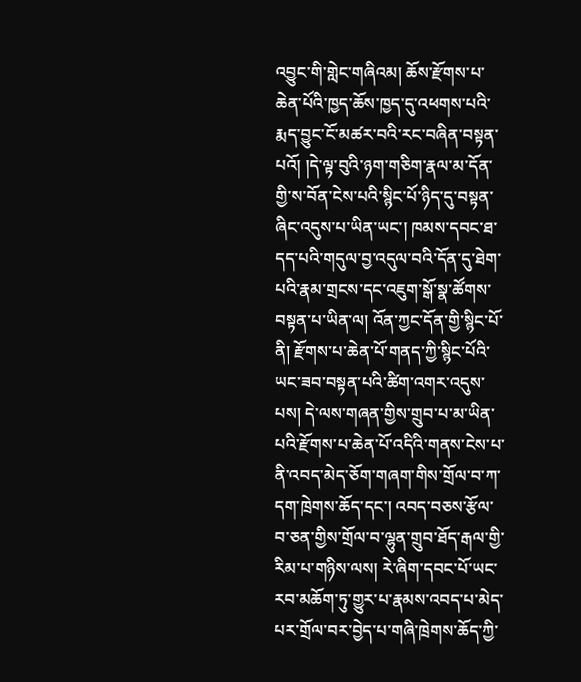འབྱུང་གི་གླེང་གཞིའམ། ཆོས་རྫོགས་པ་ཆེན་པོའི་ཁྱད་ཆོས་ཁྱད་དུ་འཕགས་པའི་རྨད་བྱུང་ངོ་མཚར་བའི་རང་བཞིན་བསྟན་པའོ། །དེ་ལྟ་བུའི་ཉག་གཅིག་རྣལ་མ་དོན་གྱི་ས་བོན་ངེས་པའི་སྙིང་པོ་ཉིད་དུ་བསྟན་ཞིང་འདུས་པ་ཡིན་ཡང་། ཁམས་དབང་ཐ་དད་པའི་གདུལ་བྱ་འདུལ་བའི་དོན་དུ་ཐེག་པའི་རྣམ་གྲངས་དང་འཇུག་སྒོ་སྣ་ཚོགས་བསྟན་པ་ཡིན་ལ། འོན་ཀྱང་དོན་གྱི་སྙིང་པོ་ནི། རྫོགས་པ་ཆེན་པོ་གནད་ཀྱི་སྙིང་པོའི་ཡང་ཟབ་བསྟན་པའི་ཚིག་འགར་འདུས་པས། དེ་ལས་གཞན་གྱིས་གྲུབ་པ་མ་ཡིན་པའི་རྫོགས་པ་ཆེན་པོ་འདིའི་གནས་ངེས་པ་ནི་འབད་མེད་ཅོག་གཞག་གིས་གྲོལ་བ་ཀ་དག་ཁྲེགས་ཆོད་དང་། འབད་བཅས་རྩོལ་བ་ཅན་གྱིས་གྲོལ་བ་ལྷུན་གྲུབ་ཐོད་རྒལ་གྱི་རིམ་པ་གཉིས་ལས། རེ་ཞིག་དབང་པོ་ཡང་རབ་མཆོག་ཏུ་གྱུར་པ་རྣམས་འབད་པ་མེད་པར་གྲོལ་བར་བྱེད་པ་གཞི་ཁྲེགས་ཆོད་ཀྱི་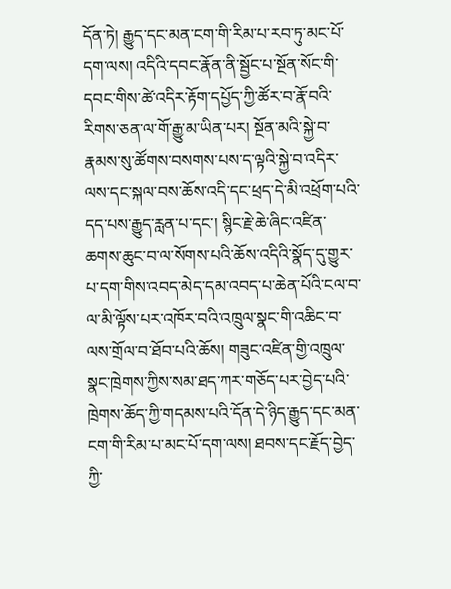དོན་ཏེ། རྒྱུད་དང་མན་ངག་གི་རིམ་པ་རབ་ཏུ་མང་པོ་དག་ལས། འདིའི་དབང་རྣོན་ནི་སྦྱོང་པ་སྔོན་སོང་གི་དབང་གིས་ཚེ་འདིར་རྟོག་དཔྱོད་ཀྱི་ཚོར་བ་རྣོ་བའི་རིགས་ཅན་ལ་གོ་རྒྱུ་མ་ཡིན་པར། སྔོན་མའི་སྐྱེ་བ་རྣམས་སུ་ཚོགས་བསགས་པས་ད་ལྟའི་སྐྱེ་བ་འདིར་ལས་དང་སྐལ་བས་ཆོས་འདི་དང་ཕྲད་དེ་མི་འཕྲོག་པའི་དད་པས་རྒྱུད་རླན་པ་དང་། སྙིང་རྗེ་ཆེ་ཞིང་འཛིན་ཆགས་ཆུང་བ་ལ་སོགས་པའི་ཆོས་འདིའི་སྣོད་དུ་གྱུར་པ་དག་གིས་འབད་མེད་དམ་འབད་པ་ཆེན་པོའི་ངལ་བ་ལ་མི་ལྟོས་པར་འཁོར་བའི་འཁྲུལ་སྣང་གི་འཆིང་བ་ལས་གྲོལ་བ་ཐོབ་པའི་ཆོས། གཟུང་འཛིན་གྱི་འཁྲུལ་སྣང་ཁྲེགས་ཀྱིས་སམ་ཐད་ཀར་གཅོད་པར་བྱེད་པའི་ཁྲེགས་ཆོད་ཀྱི་གདམས་པའི་དོན་དེ་ཉིད་རྒྱུད་དང་མན་ངག་གི་རིམ་པ་མང་པོ་དག་ལས། ཐབས་དང་རྗོད་བྱེད་ཀྱི་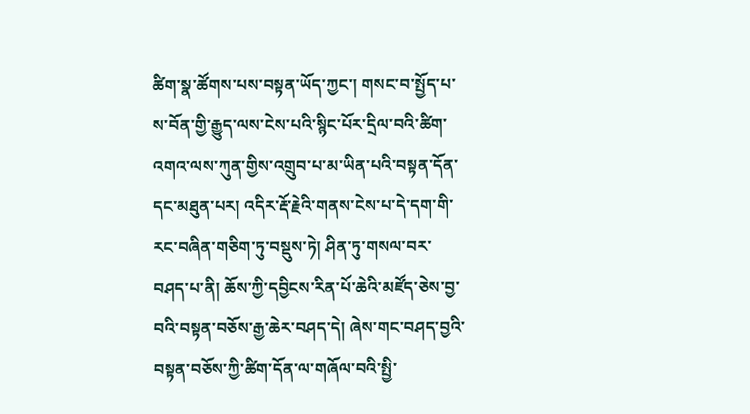ཚིག་སྣ་ཚོགས་པས་བསྟན་ཡོད་ཀྱང་། གསང་བ་སྤྱོད་པ་ས་བོན་གྱི་རྒྱུད་ལས་ངེས་པའི་སྙིང་པོར་དྲིལ་བའི་ཚིག་འགའ་ལས་ཀུན་གྱིས་འགྲུབ་པ་མ་ཡིན་པའི་བསྟན་དོན་དང་མཐུན་པར། འདིར་རྡོ་རྗེའི་གནས་ངེས་པ་དེ་དག་གི་རང་བཞིན་གཅིག་ཏུ་བསྡུས་ཏེ། ཤིན་ཏུ་གསལ་བར་བཤད་པ་ནི། ཆོས་ཀྱི་དབྱིངས་རིན་པོ་ཆེའི་མཛོད་ཅེས་བྱ་བའི་བསྟན་བཅོས་རྒྱ་ཆེར་བཤད་དེ། ཞེས་གང་བཤད་བྱའི་བསྟན་བཅོས་ཀྱི་ཚིག་དོན་ལ་གཞོལ་བའི་སྤྱི་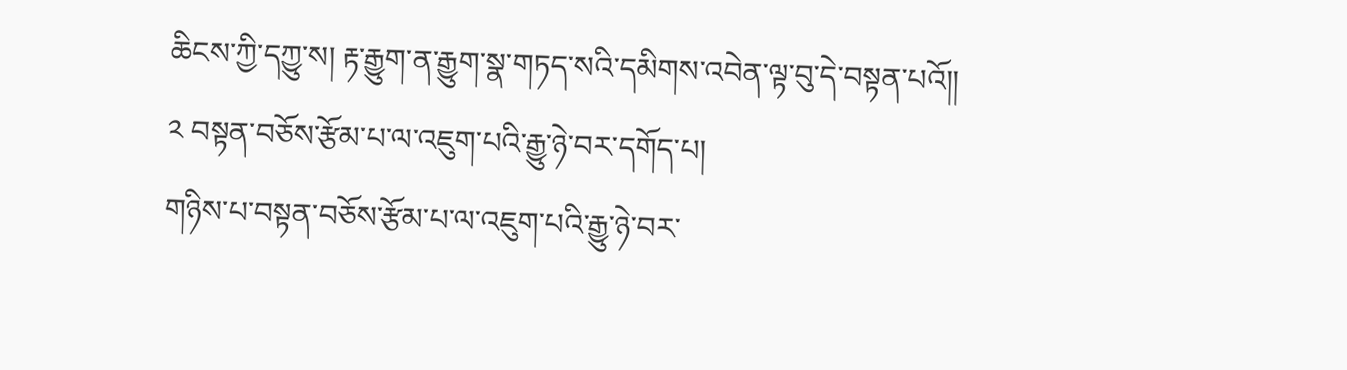ཆིངས་ཀྱི་དཀྱུ་ས། རྟ་རྒྱུག་ན་རྒྱུག་སྣ་གཏད་སའི་དམིགས་འབེན་ལྟ་བུ་དེ་བསྟན་པའོ།།
༢ བསྟན་བཅོས་རྩོམ་པ་ལ་འཇུག་པའི་རྒྱུ་ཉེ་བར་དགོད་པ།
གཉིས་པ་བསྟན་བཅོས་རྩོམ་པ་ལ་འཇུག་པའི་རྒྱུ་ཉེ་བར་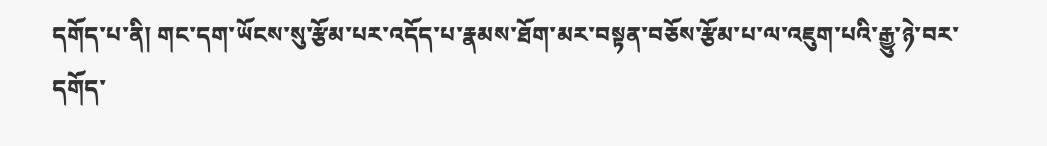དགོད་པ་ནི། གང་དག་ཡོངས་སུ་རྩོམ་པར་འདོད་པ་རྣམས་ཐོག་མར་བསྟན་བཅོས་རྩོམ་པ་ལ་འཇུག་པའི་རྒྱུ་ཉེ་བར་དགོད་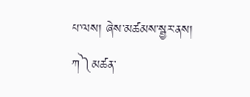པ་ལས། ཞེས་མཚམས་སྦྱར་ནས།
ཀ༽མཚན་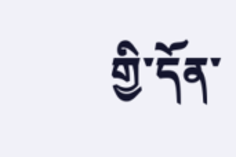གྱི་དོན་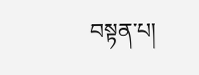བསྟན་པ།